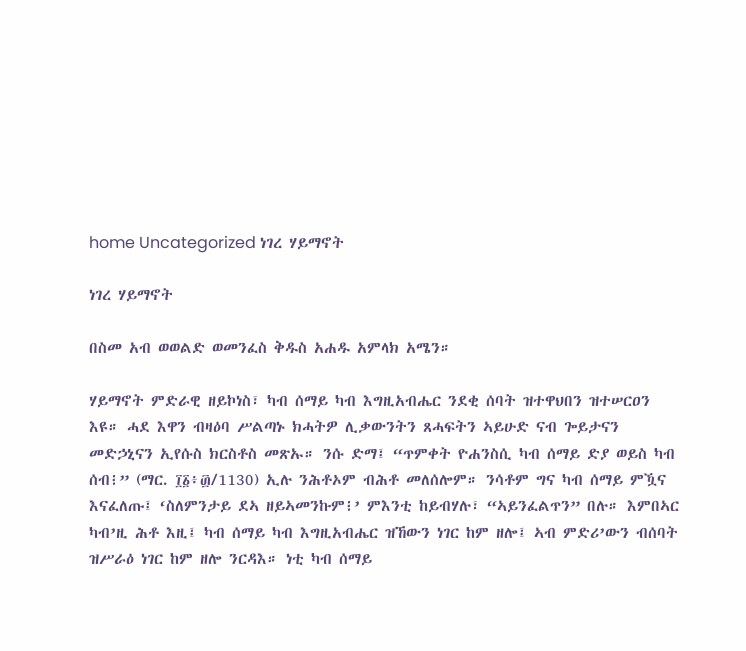home Uncategorized ነገረ ሃይማኖት

ነገረ ሃይማኖት

በስመ አብ ወወልድ ወመንፈስ ቅዱስ አሐዱ አምላክ አሜን።

ሃይማኖት ምድራዊ ዘይኮነስ፣ ካብ ሰማይ ካብ እግዚአብሔር ንደቂ ሰባት ዝተዋህበን ዝተሠርዐን እዩ። ሓደ እዋን ብዛዕባ ሥልጣኑ ክሓትዎ ሊቃውንትን ጸሓፍትን ኣይሁድ ናብ ጐይታናን መድኃኒናን ኢየሱስ ክርስቶስ መጽኡ። ንሱ ድማ፤ “ጥምቀት ዮሐንስሲ ካብ ሰማይ ድያ ወይስ ካብ ሰብ፧” (ማር. ፲፩፥፴/1130) ኢሉ ንሕቶኦም ብሕቶ መለሰሎም። ንሳቶም ግና ካብ ሰማይ ምዃና እናፈለጡ፤ ‘ስለምንታይ ደኣ ዘይኣመንኩም፧’ ምእንቲ ከይብሃሉ፣ “ኣይንፈልጥን” በሉ። እምበኣር ካብ’ዚ ሕቶ እዚ፤ ካብ ሰማይ ካብ እግዚአብሔር ዝኸውን ነገር ከም ዘሎ፤ ኣብ ምድሪ’ውን ብሰባት ዝሥራዕ ነገር ከም ዘሎ ንርዳእ። ነቲ ካብ ሰማይ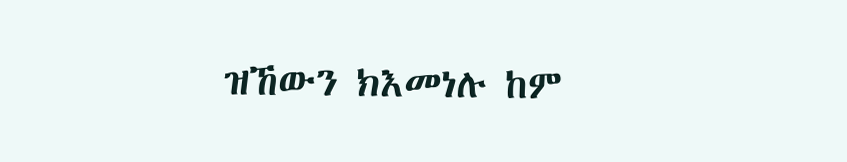ዝኸውን ክእመነሉ ከም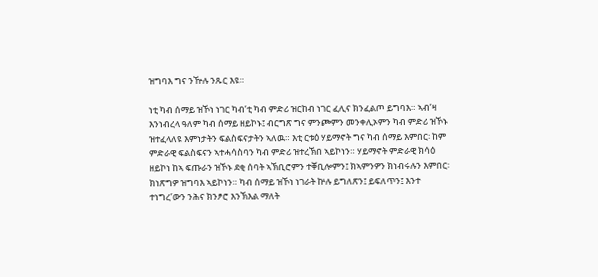ዝግባእ ግና ንዅሉ ንጹር እዩ።

ነቲ ካብ ሰማይ ዝኾነ ነገር ካብ’ቲ ካብ ምድሪ ዝርከብ ነገር ፈሊና ክንፈልጦ ይግባእ። ኣብ’ዛ እንነብረላ ዓለም ካብ ሰማይ ዘይኮኑ፤ ብርግጽ ግና ምንጮምን መንቀሊኦምን ካብ ምድሪ ዝኾኑ ዝተፈላለዩ እምነታትን ፍልስፍናታትን ኣለዉ። እቲ ርቱዕ ሃይማኖት ግና ካብ ሰማይ እምበር፡ ከም ምድራዊ ፍልስፍናን ኣተሓሳስባን ካብ ምድሪ ዝተረኽበ ኣይኮነን። ሃይማኖት ምድራዊ ክሳዕ ዘይኮነ ከኣ ፍጡራን ዝኾኑ ደቂ ሰባት ኣኽቢሮምን ተቐቢሎምን፤ ክኣምንዎን ክነብሩሉን እምበር፡ ክነጽግዎ ዝግባእ ኣይኮነን። ካብ ሰማይ ዝኾነ ነገራት ኵሉ ይግለጽን፤ ይፍለጥን፤ እንተ ተነግረ’ውን ንሕና ክንፆሮ እንኽእል ማለት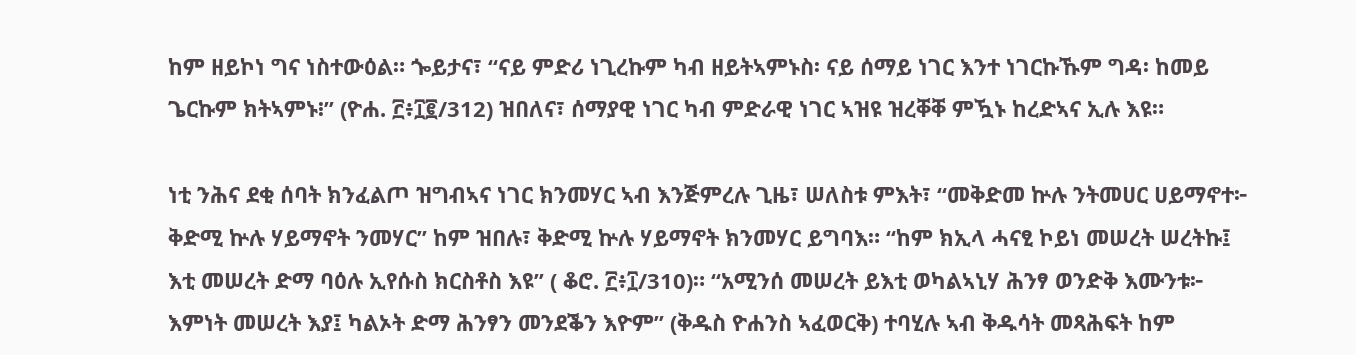ከም ዘይኮነ ግና ነስተውዕል። ጐይታና፣ “ናይ ምድሪ ነጊረኩም ካብ ዘይትኣምኑስ፡ ናይ ሰማይ ነገር እንተ ነገርኩኹም ግዳ፡ ከመይ ጌርኩም ክትኣምኑ፧” (ዮሐ. ፫፥፲፪/312) ዝበለና፣ ሰማያዊ ነገር ካብ ምድራዊ ነገር ኣዝዩ ዝረቐቐ ምዃኑ ከረድኣና ኢሉ እዩ።

ነቲ ንሕና ደቂ ሰባት ክንፈልጦ ዝግብኣና ነገር ክንመሃር ኣብ እንጅምረሉ ጊዜ፣ ሠለስቱ ምእት፣ “መቅድመ ኵሉ ንትመሀር ሀይማኖተ፦ ቅድሚ ኵሉ ሃይማኖት ንመሃር” ከም ዝበሉ፣ ቅድሚ ኵሉ ሃይማኖት ክንመሃር ይግባእ። “ከም ክኢላ ሓናፂ ኮይነ መሠረት ሠረትኩ፤ እቲ መሠረት ድማ ባዕሉ ኢየሱስ ክርስቶስ እዩ” ( ቆሮ. ፫፥፲/310)። “አሚንሰ መሠረት ይእቲ ወካልኣኒሃ ሕንፃ ወንድቅ እሙንቱ፦ እምነት መሠረት እያ፤ ካልኦት ድማ ሕንፃን መንደቕን እዮም” (ቅዱስ ዮሐንስ ኣፈወርቅ) ተባሂሉ ኣብ ቅዱሳት መጻሕፍት ከም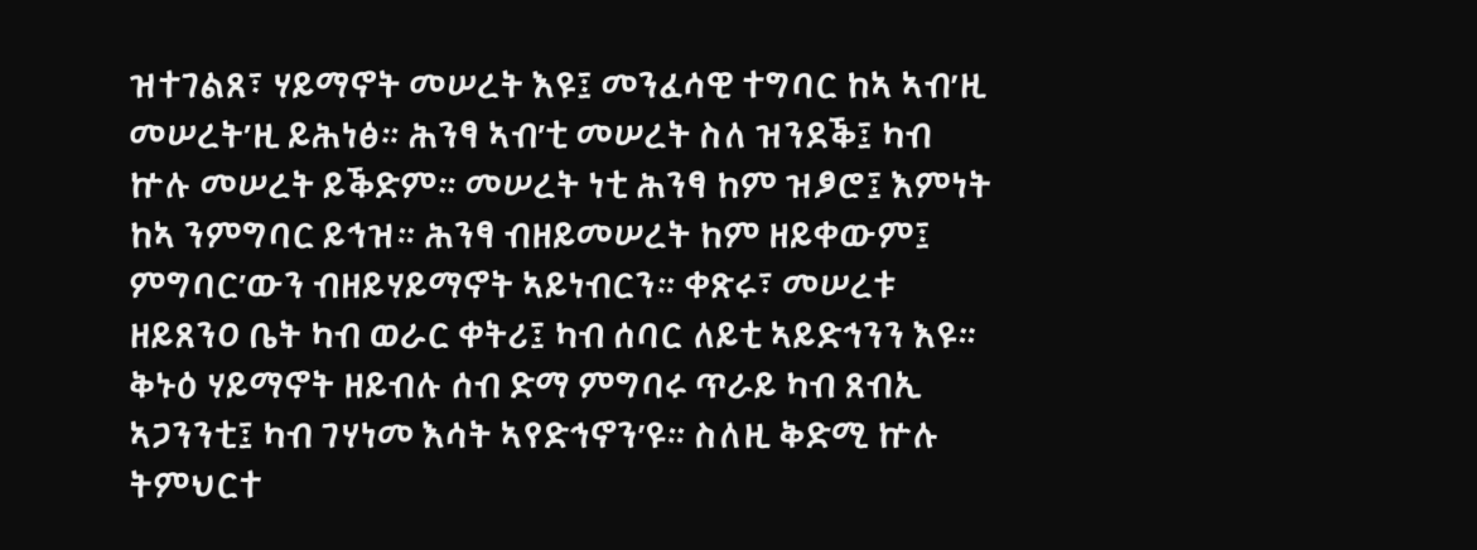ዝተገልጸ፣ ሃይማኖት መሠረት እዩ፤ መንፈሳዊ ተግባር ከኣ ኣብ’ዚ መሠረት’ዚ ይሕነፅ። ሕንፃ ኣብ’ቲ መሠረት ስለ ዝንደቕ፤ ካብ ኵሉ መሠረት ይቕድም። መሠረት ነቲ ሕንፃ ከም ዝፆሮ፤ እምነት ከኣ ንምግባር ይኅዝ። ሕንፃ ብዘይመሠረት ከም ዘይቀውም፤ ምግባር’ውን ብዘይሃይማኖት ኣይነብርን። ቀጽሩ፣ መሠረቱ ዘይጸንዐ ቤት ካብ ወራር ቀትሪ፤ ካብ ሰባር ለይቲ ኣይድኅንን እዩ። ቅኑዕ ሃይማኖት ዘይብሉ ሰብ ድማ ምግባሩ ጥራይ ካብ ጸብኢ ኣጋንንቲ፤ ካብ ገሃነመ እሳት ኣየድኅኖን’ዩ። ስለዚ ቅድሚ ኵሉ ትምህርተ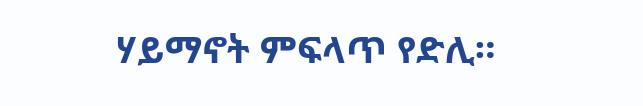ሃይማኖት ምፍላጥ የድሊ።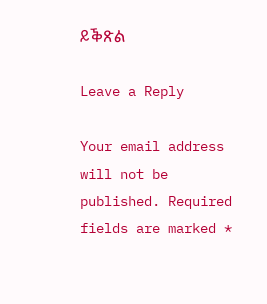ይቕጽል

Leave a Reply

Your email address will not be published. Required fields are marked *